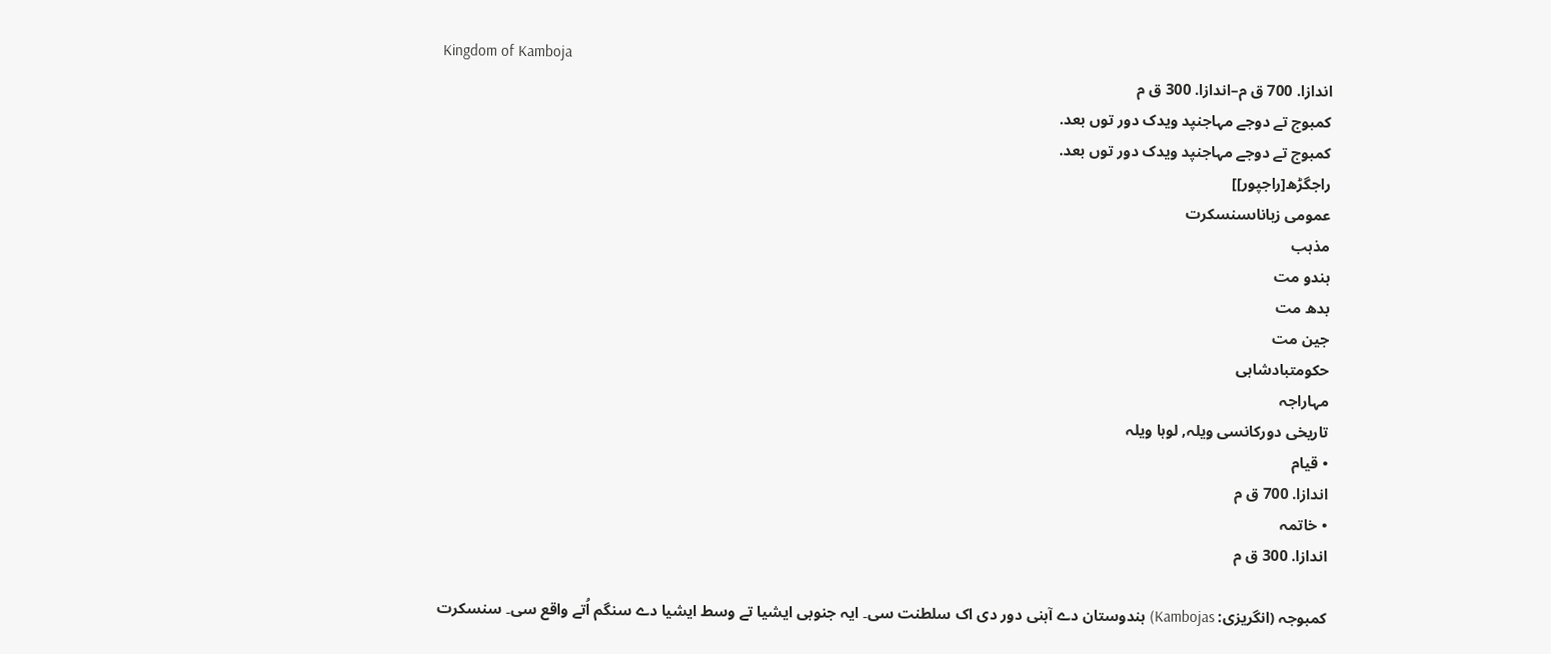Kingdom of Kamboja
اندازا. 700 ق م–اندازا. 300 ق م
کمبوج تے دوجے مہاجنپد ویدک دور توں بعد.
کمبوج تے دوجے مہاجنپد ویدک دور توں بعد.
راجگڑھ[راجپور]]
عمومی زباناںسنسکرت
مذہب
ہندو مت
بدھ مت
جین مت
حکومتبادشاہی
مہاراجہ
تاریخی دورکانسی ویلہ, لوہا ویلہ
• قیام
اندازا. 700 ق م
• خاتمہ
اندازا. 300 ق م

کمبوجہ (انگریزی: Kambojas) ہندوستان دے آہنی دور دی اک سلطنت سی۔ ایہ جنوبی ایشیا تے وسط ایشیا دے سنگم اُتے واقع سی۔ سنسکرت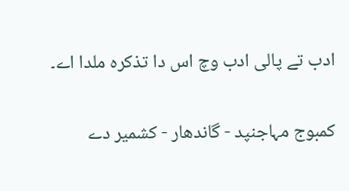ادب تے پالی ادب وچ اس دا تذکرہ ملدا اے۔


کمبوج مہاجنپد - گاندھار - کشمیر دے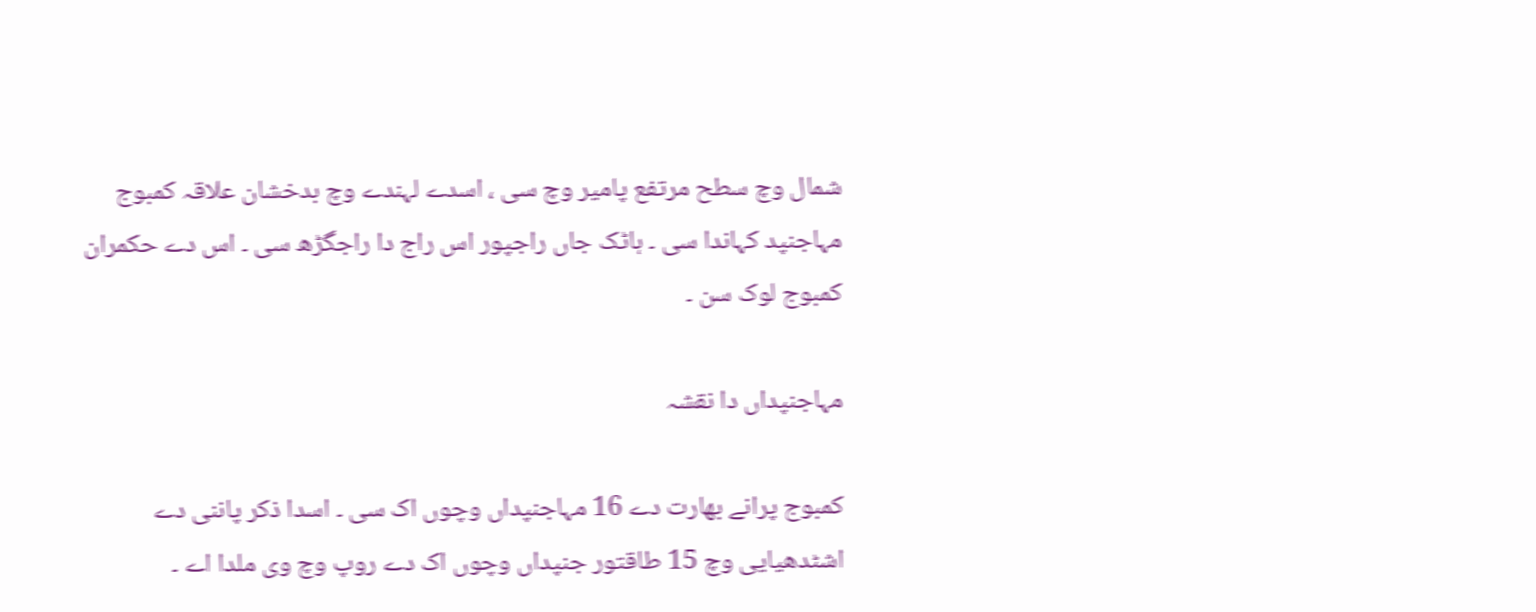شمال وچ سطح مرتفع پامیر وچ سی ، اسدے لہندے وچ بدخشان علاقہ کمبوج مہاجنپد کہاندا سی ۔ ہاٹک جاں راجپور اس راج دا راجگڑھ سی ۔ اس دے حکمران کمبوج لوک سن ۔

مہاجنپداں دا نقشہ

کمبوج پرانے بھارت دے 16 مہاجنپداں وچوں اک سی ۔ اسدا ذکر پاننی دے اشٹدھیایی وچ 15 طاقتور جنپداں وچوں اک دے روپ وچ وی ملدا اے ۔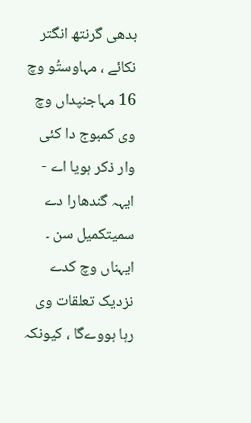بدھی گرنتھ انگتر نکائے ، مہاوستُو وچ 16 مہاجنپداں وچ وی کمبوج دا کئی وار ذکر ہویا اے - ایہہ گندھارا دے سمیتکمیل سن ۔ ایہناں وچ کدے نزدیک تعلقات وی رہا ہووےگا ، کیونکہ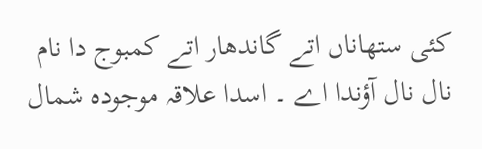کئی ستھاناں اتے گاندھار اتے کمبوج دا نام نال نال آؤندا اے ۔ اسدا علاقہ موجودہ شمال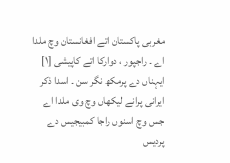مغربی پاکستان اتے افغانستان وچ ملدا اے ۔ راجپور ، دوارکا اتے کاپیشی [۱] ایہناں دے پرمکھ نگر سن ۔ اسدا ذکر ایرانی پرانے لیکھاں وچ وی ملدا اے جس وچ اسنوں راجا کمبیجیس دے پردیس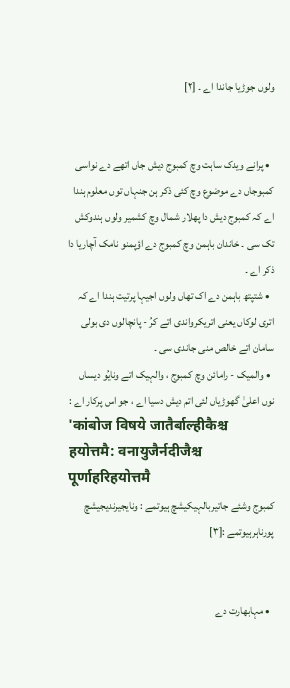ولوں جوڑیا جاندا اے ۔ [۲]


  • پرانے ویدک ساہت وچ کمبوج دیش جاں اتھے دے نواسی کمبوجاں دے موضوع وچ کئی ذکر ہن جنہاں توں معلوم ہندا اے کہ کمبوج دیش دا پھلار شمال وچ کشمیر ولوں ہندوکش تک سی ۔ خاندان باہمن وچ کمبوج دے اؤپمنو نامک آچاریا دا ذکر اے ۔
  • شتپتھ باہمن دے اک تھاں ولوں اجیہا پرتیت ہندا اے کہ اتری لوکاں یعنی اتریکرواندی اتے کرُ - پانچالوں دی بولی سامان اتے خالص منی جاندی سی ۔
  • والمیک - رامائن وچ کمبوج ، والہیک اتے ونایُو دیساں نوں اعلیٰ گھوڑیاں لئی اتم دیش دسیا اے ، جو اس پرکار اے :
'कांबोज विषये जातैर्बाल्हीकैश्च हयोत्तमै: वनायुजैर्नदीजैश्च पूर्णाहरिहयोत्तमै
کمبوج وشئے جاتیربالہیکیشچ ہیوتمے : ونایجیرندیجیشچ پورناہرہیوتمے :[۳]


  • مہابھارت دے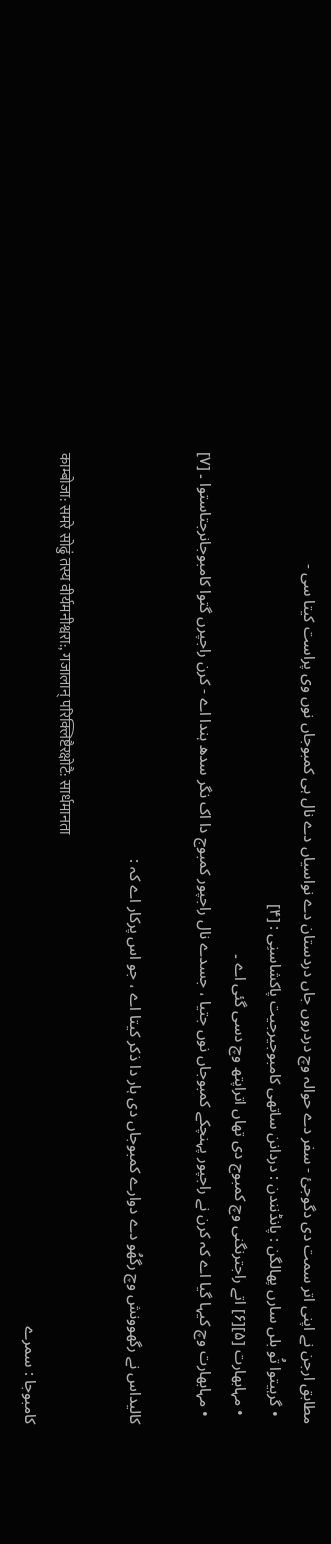مطابق ارجن نے اپنی اتر سمت دی دگوجئ - سفر دے حوالہ وچ دردروں جاں دردستان دے نواسیاں دے نال ہی کمبوجاں نوں وی پراست کیتا سی -
  • گرہیتوا تُو بلں سارں پھالگن : پانڈنندن : دردانن ساتھی کامبوجیرجیت پاکشاسنِی : [۴]
  • مہابھارت [۵][۶] اتے راجترنگنی وچ کمبوج دی تھاں اتراپتھ وچ دسی گئی اے ۔
  • مہابھارت وچ کیہا گیا اے کہ کرن نے راجپور پہنچکے کمبوجاں نوں جتیا ، جسدے نال راجپور کمبوج دا اک نگر سدھ ہندا اے - کرن راجپرں گتوا کامبوجانرجتاستوا ۔ [۷]

کالیداس نے رگھوونش وچ رگھُو دے دوارے کمبوجاں دی ہار دا ذکر کیتا اے ، جو اس پرکار اے کہ :

काम्बोजा: समरे सोढुं तस्य वीर्यमनीश्वरा:, गजालान् परिक्लिष्टैरक्षोटै: सार्धमानता
کامبوجا : سمرے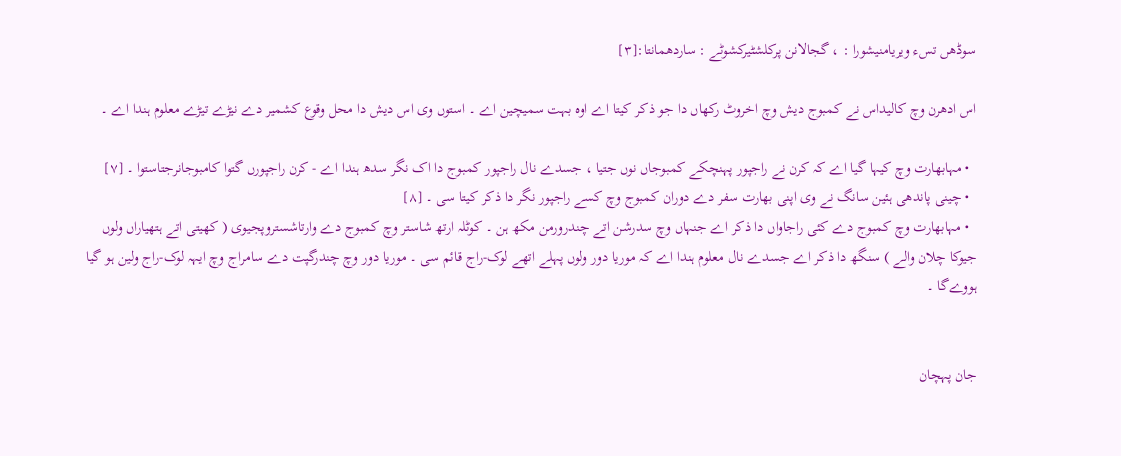سوڈھں تسء ویریامنیشورا : ، گجالانن پرکلشٹیرکشوٹے : ساردھمانتا:[۳]

اس ادھرن وچ کالیداس نے کمبوج دیش وچ اخروٹ رکھاں دا جو ذکر کیتا اے اوہ بہت سمیچین اے ۔ استوں وی اس دیش دا محل وقوع کشمیر دے نیڑے تیڑے معلوم ہندا اے ۔

  • مہابھارت وچ کیہا گیا اے کہ کرن نے راجپور پہنچکے کمبوجاں نوں جتیا ، جسدے نال راجپور کمبوج دا اک نگر سدھ ہندا اے - کرن راجپورں گتوا کامبوجانرجتاستوا ۔ [۷]
  • چینی پاندھی ہئین سانگ نے وی اپنی بھارت سفر دے دوران کمبوج وچ کسے راجپور نگر دا ذکر کیتا سی ۔ [۸]
  • مہابھارت وچ کمبوج دے کئی راجاواں دا ذکر اے جنہاں وچ سدرشن اتے چندرورمن مکھ ہن ۔ کوٹلہ ارتھ شاستر وچ کمبوج دے وارتاشستروپجیوی ( کھیتی اتے ہتھیاراں ولوں جیوکا چلان والے ) سنگھ دا ذکر اے جسدے نال معلوم ہندا اے کہ موریا دور ولوں پہلے اتھے لوک-راج قائم سی ۔ موریا دور وچ چندرگپت دے سامراج وچ ایہہ لوک-راج ولین ہو گیا ہووےگا ۔


جان پہچان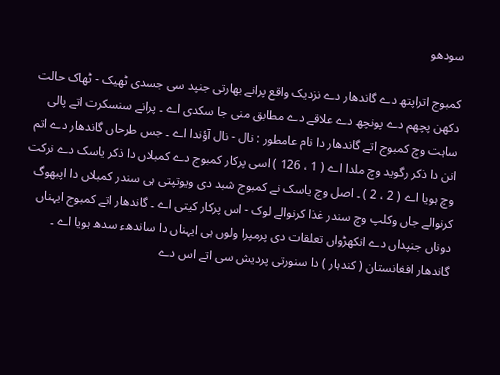سودھو

کمبوج اتراپتھ دے گاندھار دے نزدیک واقع پرانے بھارتی جنپد سی جسدی ٹھیک - ٹھاک حالت دکھن پچھم دے پونچھ دے علاقے دے مطابق منی جا سکدی اے ۔ پرانے سنسکرت اتے پالی ساہت وچ کمبوج اتے گاندھار دا نام عامطور : نال - نال آؤندا اے ۔ جس طرحاں گاندھار دے اتم انن دا ذکر رگوید وچ ملدا اے ( 1 ، 126 ) اسی پرکار کمبوج دے کمبلاں دا ذکر یاسک دے نرکت وچ ہویا اے ( 2 ، 2 ) ۔ اصل وچ یاسک نے کمبوج شبد دی ویوتپتی ہی سندر کمبلاں دا اپبھوگ کرنوالے جاں وکلپ وچ سندر غذا کرنوالے لوک - اس پرکار کیتی اے ۔ گاندھار اتے کمبوج ایہناں دوناں جنپداں دے انکھڑواں تعلقات دی پرمپرا ولوں ہی ایہناں دا ساندھء سدھ ہویا اے ۔ گاندھار افغانستان ( کندہار ) دا سنورتی پردیش سی اتے اس دے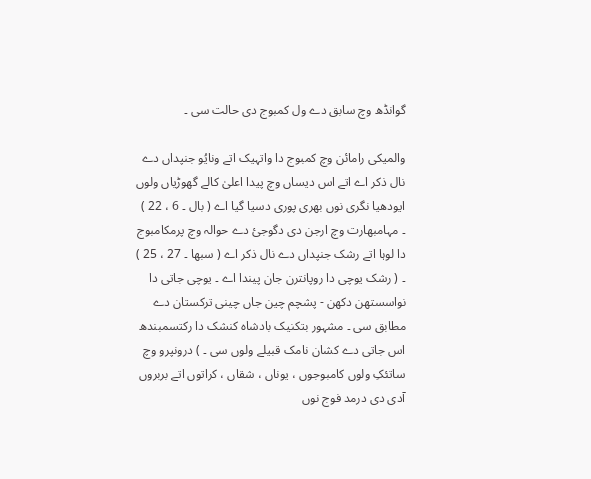گوانڈھ وچ سابق دے ول کمبوج دی حالت سی ۔

والمیکی رامائن وچ کمبوج دا واتہیک اتے ونایُو جنپداں دے نال ذکر اے اتے اس دیساں وچ پیدا اعلیٰ کالے گھوڑیاں ولوں ایودھیا نگری نوں بھری پوری دسیا گیا اے ( بال ۔ 6 ، 22 ) ۔ مہامبھارت وچ ارجن دی دگوجئ دے حوالہ وچ پرمکامبوج دا لوہا اتے رشک جنپداں دے نال ذکر اے ( سبھا ۔ 27 ، 25 ) ۔ ( رشک یوچی دا روپانترن جان پیندا اے ۔ یوچی جاتی دا نواسستھن دکھن - پشچم چین جاں چینی ترکستان دے مطابق سی ۔ مشہور بتکنیک بادشاہ کنشک دا رکتسمبندھ اس جاتی دے کشان نامک قبیلے ولوں سی ۔ ) درونپرو وچ ساتئکِ ولوں کامبوجوں ، یوناں ، شقاں ، کراتوں اتے بربروں آدی دی درمد فوج نوں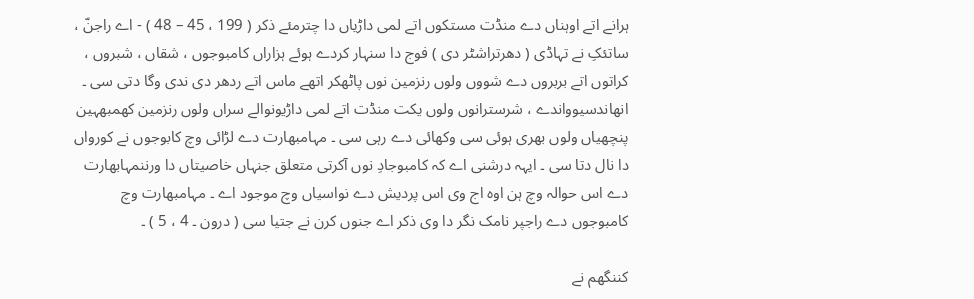ہرانے اتے اوہناں دے منڈت مستکوں اتے لمی داڑیاں دا چترمئے ذکر ( 199 ، 45 – 48 ) - اے راجنّ ، ساتئکِ نے تہاڈی ( دھرتراشٹر دی ) فوج دا سنہار کردے ہوئے ہزاراں کامبوجوں ، شقاں ، شبروں ، کراتوں اتے بربروں دے شووں ولوں رنزمین نوں پاٹھکر اتھے ماس اتے ردھر دی ندی وگا دتی سی ۔ انھاندسیوواندے ، شرسترانوں ولوں یکت منڈت اتے لمی داڑیونوالے سراں ولوں رنزمین کھمبھہین پنچھیاں ولوں بھری ہوئی سی وکھائی دے رہی سی ۔ مہامبھارت دے لڑائی وچ کابوجوں نے کورواں دا نال دتا سی ۔ ایہہ درشنی اے کہ کامبوجادِ نوں آکرتی متعلق جنہاں خاصیتاں دا ورننمہابھارت دے اس حوالہ وچ ہن اوہ اج وی اس پردیش دے نواسیاں وچ موجود اے ۔ مہامبھارت وچ کامبوجوں دے راجپر نامک نگر دا وی ذکر اے جنوں کرن نے جتیا سی ( درون ۔ 4 ، 5 ) ۔

کننگھم نے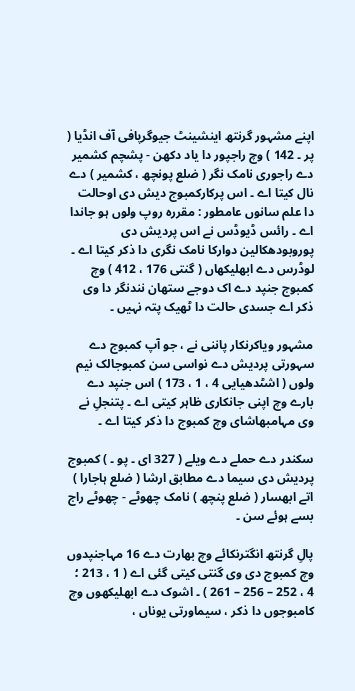اپنے مشہور گرنتھ اینشینٹ جیوگرپافی آف انڈیا ( پر ۔ 142 ) وچ راجپور دا یاد دکھن - پشچم کشمیر دے راجوری نامک نگر ( ضلع پونچھ ، کشمیر ) دے نال کیتا اے ۔ اس پرکارکمبوج دیش دی اوحالت دا علم سانوں عامطور : مقررہ روپ ولوں ہو جاندا اے ۔ رائس ڈیوڈس نے اس پردیش دی پوروبودھکالین دوارکا نامک نگری دا ذکر کیتا اے ۔ لوڈرس دے ابھلیکھاں ( گنتی 176 ، 412 ) وچ کمبوج جنپد دے اک دوجے ستھان نندنگر دا وی ذکر اے جسدی حالت دا ٹھیک پتہ نہیں ۔

مشہور ویاکرنکار پاننی نے ، جو آپ کمبوج دے سہورتی پردیش دے نواسی سن کمبوجالک نیم ولوں ( اشٹدھیایی 4 ، 1 ، 173 ) اس جنپد دے بارے وچ اپنی جانکاری ظاہر کیتی اے ۔ پتنجلِ نے وی مہامبھاشای وچ کمبوج دا ذکر کیتا اے ۔

سکندر دے حملے دے ویلے ( 327 ای ۔ پو ۔ ) کمبوج پردیش دی سیما دے مطابق ارشا ( ضلع ہاجارا ) اتے ابھسار ( ضلع پنچھ ) نامک چھوٹے - چھوٹے راج بسے ہوئے سن ۔

پالِ گرنتھ انگترنکائے وچ بھارت دے 16 مہاجنپدوں وچ کمبوج دی وی گنتی کیتی گئی اے ( 1 ، 213 ؛ 4 ، 252 – 256 – 261 ) ۔ اشوک دے ابھلیکھوں وچ کامبوجوں دا ذکر ، سیماورتی یوناں ،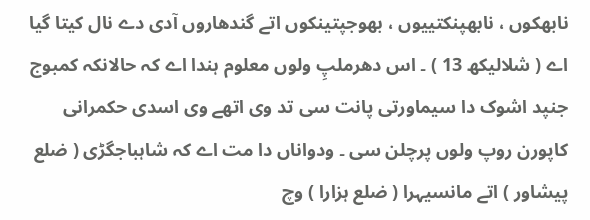نابھکوں ، نابھپنکتییوں ، بھوجپتینکوں اتے گندھاروں آدی دے نال کیتا گیا اے ( شلالیکھ 13 ) ۔ اس دھرملپِ ولوں معلوم ہندا اے کہ حالانکہ کمبوج جنپد اشوک دا سیماورتی پانت سی تد وی اتھے وی اسدی حکمرانی کاپورن روپ ولوں پرچلن سی ۔ ودواناں دا مت اے کہ شاہباجگڑی ( ضلع پیشاور ) اتے مانسیہرا ( ضلع ہزارا ) وچ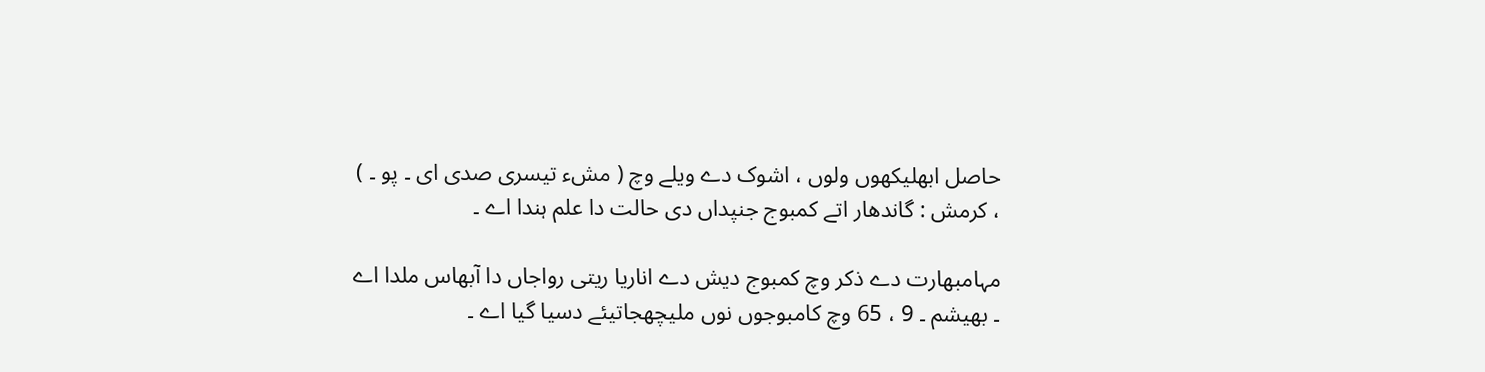حاصل ابھلیکھوں ولوں ، اشوک دے ویلے وچ ( مشء تیسری صدی ای ۔ پو ۔ ) ، کرمش : گاندھار اتے کمبوج جنپداں دی حالت دا علم ہندا اے ۔

مہامبھارت دے ذکر وچ کمبوج دیش دے اناریا ریتی رواجاں دا آبھاس ملدا اے ۔ بھیشم ۔ 9 ، 65 وچ کامبوجوں نوں ملیچھجاتیئے دسیا گیا اے ۔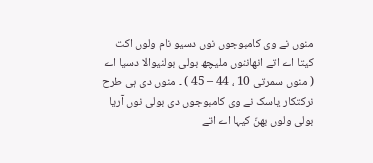منوں نے وی کامبوجوں نوں دسیو نام ولوں اکت کیتا اے اتے انھاننوں ملیچھ بولی بولنیوالا دسیا اے ( منوں سمرتی 10 ، 44 – 45 ) ۔ منوں دی ہی طرح نرکتکار یاسک نے وی کامبوجوں دی بولی نوں آریا بولی ولوں بھنّ کیہا اے اتے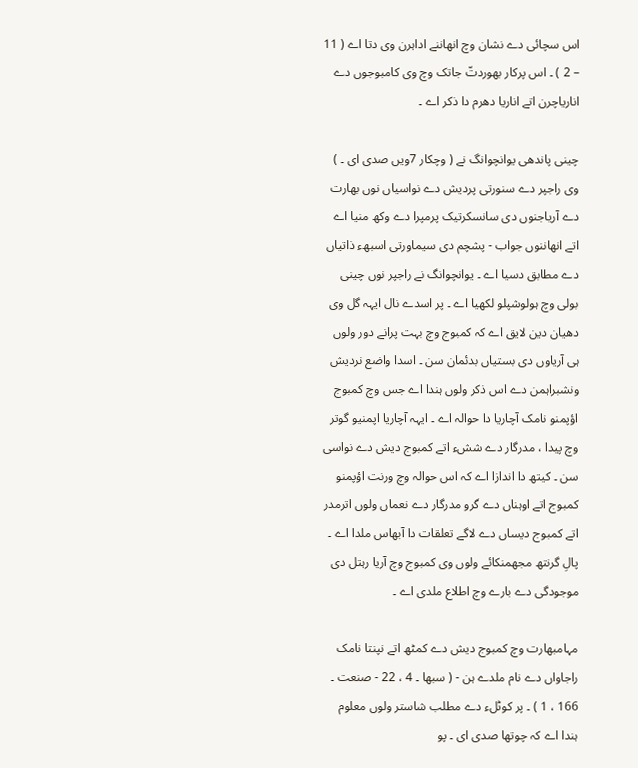اس سچائی دے نشان وچ انھاننے اداہرن وی دتا اے ( 11 – 2 ) ۔ اس پرکار بھوردتّ جاتک وچ وی کامبوجوں دے اناریاچرن اتے اناریا دھرم دا ذکر اے ۔

چینی پاندھی یوانچوانگ نے ( وچکار 7ویں صدی ای ۔ ) وی راجپر دے سنورتی پردیش دے نواسیاں نوں بھارت دے آریاجنوں دی سانسکرتیک پرمپرا دے وکھ منیا اے اتے انھاننوں جواب - پشچم دی سیماورتی اسبھء ذاتیاں دے مطابق دسیا اے ۔ یوانچوانگ نے راجپر نوں چینی بولی وچ ہولوشپلو لکھیا اے ۔ پر اسدے نال ایہہ گل وی دھیان دین لایق اے کہ کمبوج وچ بہت پرانے دور ولوں ہی آریاوں دی بستیاں بدئمان سن ۔ اسدا واضع نردیش ونشبراہمن دے اس ذکر ولوں ہندا اے جس وچ کمبوج اؤپمنو نامک آچاریا دا حوالہ اے ۔ ایہہ آچاریا اپمنیو گوتر وچ پیدا ، مدرگار دے ششء اتے کمبوج دیش دے نواسی سن ۔ کیتھ دا اندازا اے کہ اس حوالہ وچ ورنت اؤپمنو کمبوج اتے اوہناں دے گرو مدرگار دے نعماں ولوں اترمدر اتے کمبوج دیساں دے لاگے تعلقات دا آبھاس ملدا اے ۔ پالِ گرنتھ مجھمنکائے ولوں وی کمبوج وچ آریا رہتل دی موجودگی دے بارے وچ اطلاع ملدی اے ۔

مہامبھارت وچ کمبوج دیش دے کمٹھ اتے نپنتا نامک راجاواں دے نام ملدے ہن - ( سبھا ۔ 4 ، 22 - صنعت ۔ 166 ، 1 ) ۔ پر کوٹلء دے مطلب شاستر ولوں معلوم ہندا اے کہ چوتھا صدی ای ۔ پو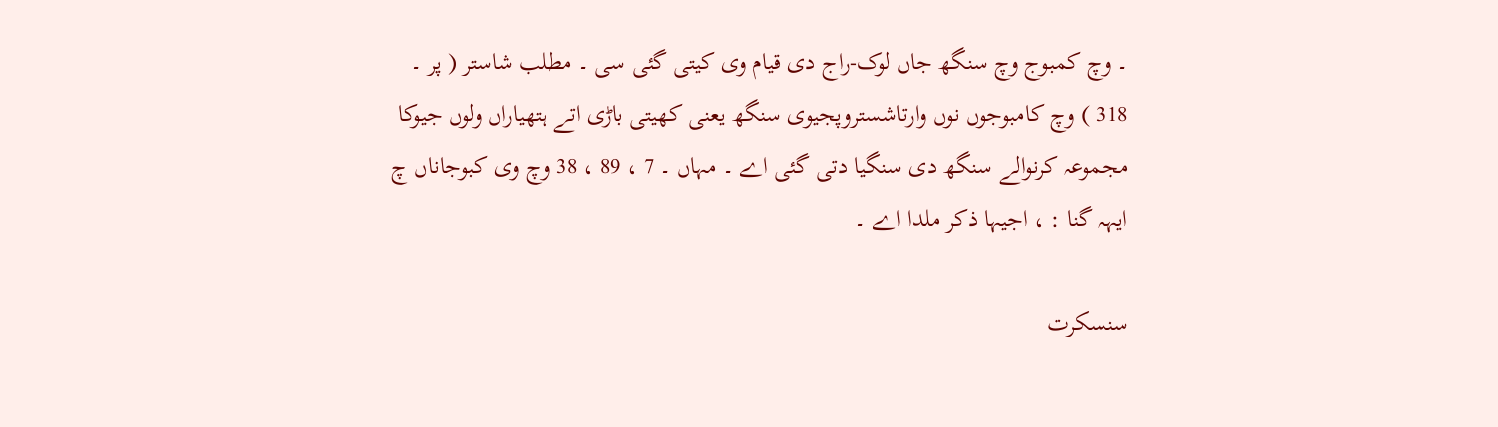۔ وچ کمبوج وچ سنگھ جاں لوک-راج دی قیام وی کیتی گئی سی ۔ مطلب شاستر ( پر ۔ 318 ) وچ کامبوجوں نوں وارتاشستروپجیوی سنگھ یعنی کھیتی باڑی اتے ہتھیاراں ولوں جیوکا مجموعہ کرنوالے سنگھ دی سنگیا دتی گئی اے ۔ مہاں ۔ 7 ، 89 ، 38 وچ وی کبوجاناں چ ایہہ گنا : ، اجیہا ذکر ملدا اے ۔

سنسکرت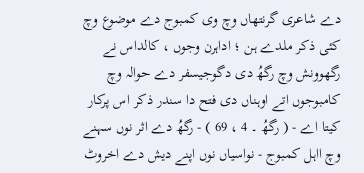دے شاعری گرنتھاں وچ وی کمبوج دے موضوع وچ کئی ذکر ملدے ہن ؛ اداہرن وجوں ، کالداس نے رگھوونش وچ رگھُ دی دگوجیسفر دے حوالہ وچ کامبوجوں اتے اوہناں دی فتح دا سندر ذکر اس پرکار کیتا اے - ( رگھُ ۔ 4 ، 69 ) - رگھُ دے اثر نوں سہنے وچ ااہل کمبوج - نواسیاں نوں اپنے دیش دے اخروٹ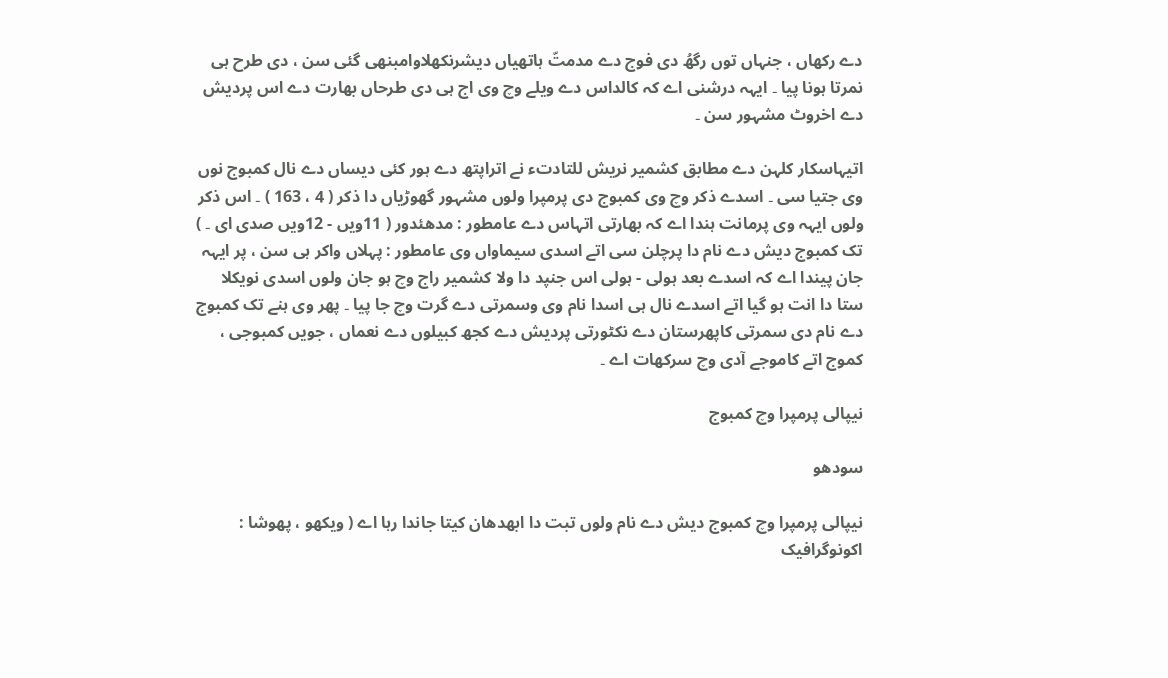دے رکھاں ، جنہاں توں رگھُ دی فوج دے مدمتّ ہاتھیاں دیشرنکھلاوامبنھی گئی سن ، دی طرح ہی نمرتا ہونا پیا ۔ ایہہ درشنی اے کہ کالداس دے ویلے وچ وی اج ہی دی طرحاں بھارت دے اس پردیش دے اخروٹ مشہور سن ۔

اتیہاسکار کلہن دے مطابق کشمیر نریش للتادتء نے اتراپتھ دے ہور کئی دیساں دے نال کمبوج نوں وی جتیا سی ۔ اسدے ذکر وچ وی کمبوج دی پرمپرا ولوں مشہور گھوڑیاں دا ذکر ( 4 ، 163 ) ۔ اس ذکر ولوں ایہہ وی پرمانت ہندا اے کہ بھارتی اتہاس دے عامطور : مدھئدور ( 11ویں - 12ویں صدی ای ۔ ) تک کمبوج دیش دے نام دا پرچلن سی اتے اسدی سیماواں وی عامطور : پہلاں واکر ہی سن ، پر ایہہ جان پیندا اے کہ اسدے بعد ہولی - ہولی اس جنپد دا ولا کشمیر راج وچ ہو جان ولوں اسدی نویکلا ستا دا انت ہو گیا اتے اسدے نال ہی اسدا نام وی وسمرتی دے گرت وچ جا پیا ۔ پھر وی ہنے تک کمبوج دے نام دی سمرتی کاپھرستان دے نکٹورتی پردیش دے کجھ کبیلوں دے نعماں ، جویں کمبوجی ، کموج اتے کاموجے آدی وچ سرکھات اے ۔

نیپالی پرمپرا وچ کمبوج

سودھو

نیپالی پرمپرا وچ کمبوج دیش دے نام ولوں تبت دا ابھدھان کیتا جاندا رہا اے ( ویکھو ، پھوشا : اکونوگرافیک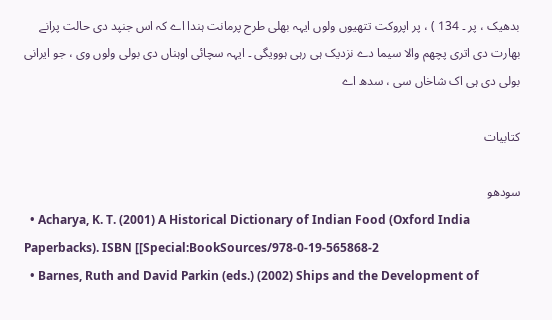بدھیک ، پر ۔ 134 ) ، پر اپروکت تتھیوں ولوں ایہہ بھلی طرح پرمانت ہندا اے کہ اس جنپد دی حالت پرانے بھارت دی اتری پچھم والا سیما دے نزدیک ہی رہی ہوویگی ۔ ایہہ سچائی اوہناں دی بولی ولوں وی ، جو ایرانی بولی دی ہی اک شاخاں سی ، سدھ اے

کتابیات

سودھو
  • Acharya, K. T. (2001) A Historical Dictionary of Indian Food (Oxford India Paperbacks). ISBN [[Special:BookSources/978-0-19-565868-2
  • Barnes, Ruth and David Parkin (eds.) (2002) Ships and the Development of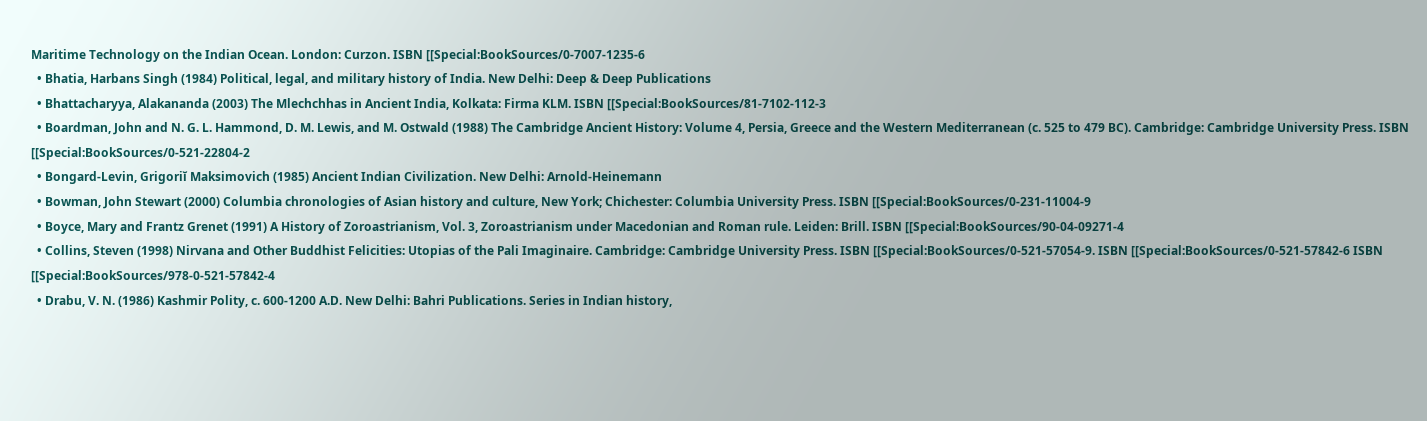Maritime Technology on the Indian Ocean. London: Curzon. ISBN [[Special:BookSources/0-7007-1235-6
  • Bhatia, Harbans Singh (1984) Political, legal, and military history of India. New Delhi: Deep & Deep Publications
  • Bhattacharyya, Alakananda (2003) The Mlechchhas in Ancient India, Kolkata: Firma KLM. ISBN [[Special:BookSources/81-7102-112-3
  • Boardman, John and N. G. L. Hammond, D. M. Lewis, and M. Ostwald (1988) The Cambridge Ancient History: Volume 4, Persia, Greece and the Western Mediterranean (c. 525 to 479 BC). Cambridge: Cambridge University Press. ISBN [[Special:BookSources/0-521-22804-2
  • Bongard-Levin, Grigoriĭ Maksimovich (1985) Ancient Indian Civilization. New Delhi: Arnold-Heinemann
  • Bowman, John Stewart (2000) Columbia chronologies of Asian history and culture, New York; Chichester: Columbia University Press. ISBN [[Special:BookSources/0-231-11004-9
  • Boyce, Mary and Frantz Grenet (1991) A History of Zoroastrianism, Vol. 3, Zoroastrianism under Macedonian and Roman rule. Leiden: Brill. ISBN [[Special:BookSources/90-04-09271-4
  • Collins, Steven (1998) Nirvana and Other Buddhist Felicities: Utopias of the Pali Imaginaire. Cambridge: Cambridge University Press. ISBN [[Special:BookSources/0-521-57054-9. ISBN [[Special:BookSources/0-521-57842-6 ISBN [[Special:BookSources/978-0-521-57842-4
  • Drabu, V. N. (1986) Kashmir Polity, c. 600-1200 A.D. New Delhi: Bahri Publications. Series in Indian history,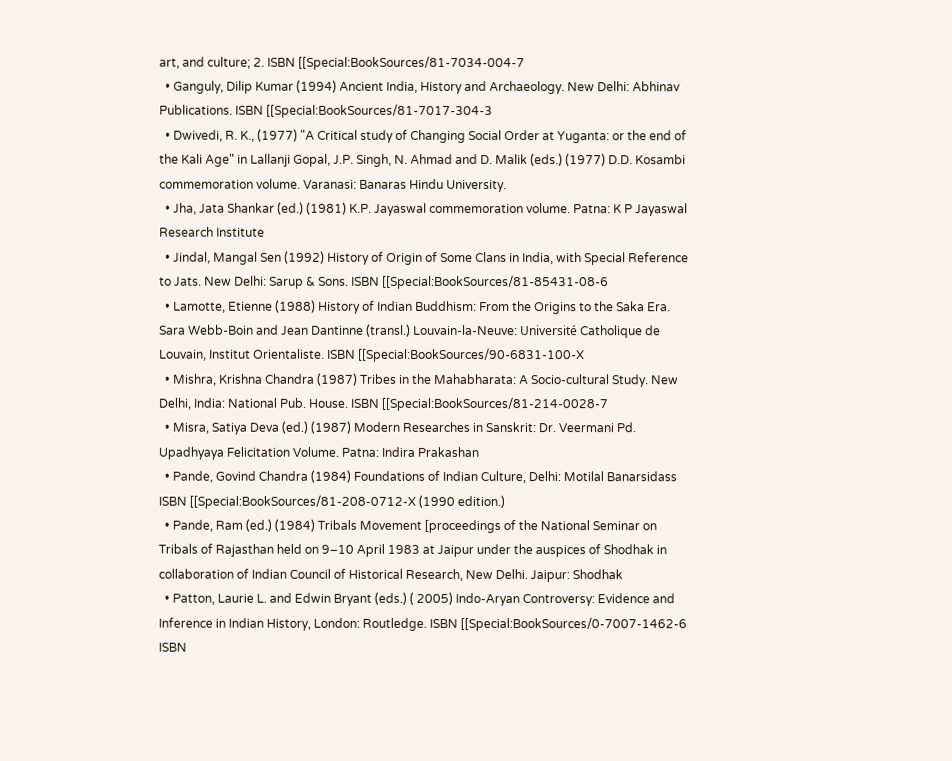art, and culture; 2. ISBN [[Special:BookSources/81-7034-004-7
  • Ganguly, Dilip Kumar (1994) Ancient India, History and Archaeology. New Delhi: Abhinav Publications. ISBN [[Special:BookSources/81-7017-304-3
  • Dwivedi, R. K., (1977) "A Critical study of Changing Social Order at Yuganta: or the end of the Kali Age" in Lallanji Gopal, J.P. Singh, N. Ahmad and D. Malik (eds.) (1977) D.D. Kosambi commemoration volume. Varanasi: Banaras Hindu University.
  • Jha, Jata Shankar (ed.) (1981) K.P. Jayaswal commemoration volume. Patna: K P Jayaswal Research Institute
  • Jindal, Mangal Sen (1992) History of Origin of Some Clans in India, with Special Reference to Jats. New Delhi: Sarup & Sons. ISBN [[Special:BookSources/81-85431-08-6
  • Lamotte, Etienne (1988) History of Indian Buddhism: From the Origins to the Saka Era. Sara Webb-Boin and Jean Dantinne (transl.) Louvain-la-Neuve: Université Catholique de Louvain, Institut Orientaliste. ISBN [[Special:BookSources/90-6831-100-X
  • Mishra, Krishna Chandra (1987) Tribes in the Mahabharata: A Socio-cultural Study. New Delhi, India: National Pub. House. ISBN [[Special:BookSources/81-214-0028-7
  • Misra, Satiya Deva (ed.) (1987) Modern Researches in Sanskrit: Dr. Veermani Pd. Upadhyaya Felicitation Volume. Patna: Indira Prakashan
  • Pande, Govind Chandra (1984) Foundations of Indian Culture, Delhi: Motilal Banarsidass ISBN [[Special:BookSources/81-208-0712-X (1990 edition.)
  • Pande, Ram (ed.) (1984) Tribals Movement [proceedings of the National Seminar on Tribals of Rajasthan held on 9–10 April 1983 at Jaipur under the auspices of Shodhak in collaboration of Indian Council of Historical Research, New Delhi. Jaipur: Shodhak
  • Patton, Laurie L. and Edwin Bryant (eds.) ( 2005) Indo-Aryan Controversy: Evidence and Inference in Indian History, London: Routledge. ISBN [[Special:BookSources/0-7007-1462-6 ISBN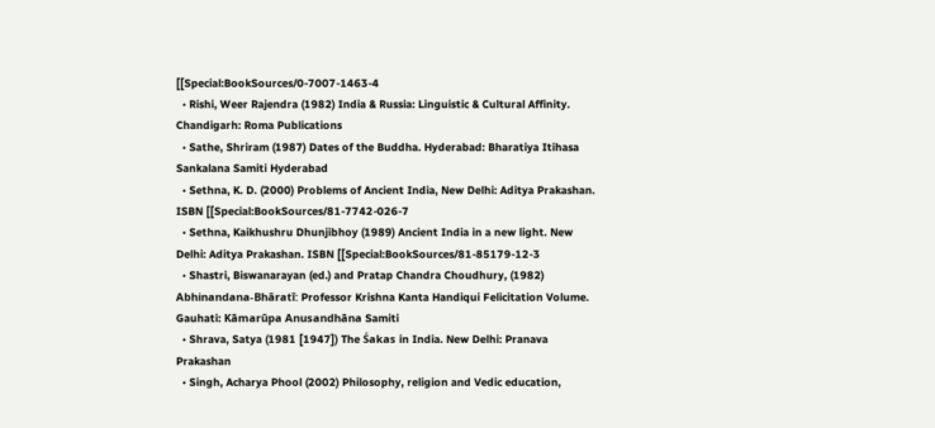[[Special:BookSources/0-7007-1463-4
  • Rishi, Weer Rajendra (1982) India & Russia: Linguistic & Cultural Affinity. Chandigarh: Roma Publications
  • Sathe, Shriram (1987) Dates of the Buddha. Hyderabad: Bharatiya Itihasa Sankalana Samiti Hyderabad
  • Sethna, K. D. (2000) Problems of Ancient India, New Delhi: Aditya Prakashan. ISBN [[Special:BookSources/81-7742-026-7
  • Sethna, Kaikhushru Dhunjibhoy (1989) Ancient India in a new light. New Delhi: Aditya Prakashan. ISBN [[Special:BookSources/81-85179-12-3
  • Shastri, Biswanarayan (ed.) and Pratap Chandra Choudhury, (1982) Abhinandana-Bhāratī: Professor Krishna Kanta Handiqui Felicitation Volume. Gauhati: Kāmarūpa Anusandhāna Samiti
  • Shrava, Satya (1981 [1947]) The Śakas in India. New Delhi: Pranava Prakashan
  • Singh, Acharya Phool (2002) Philosophy, religion and Vedic education,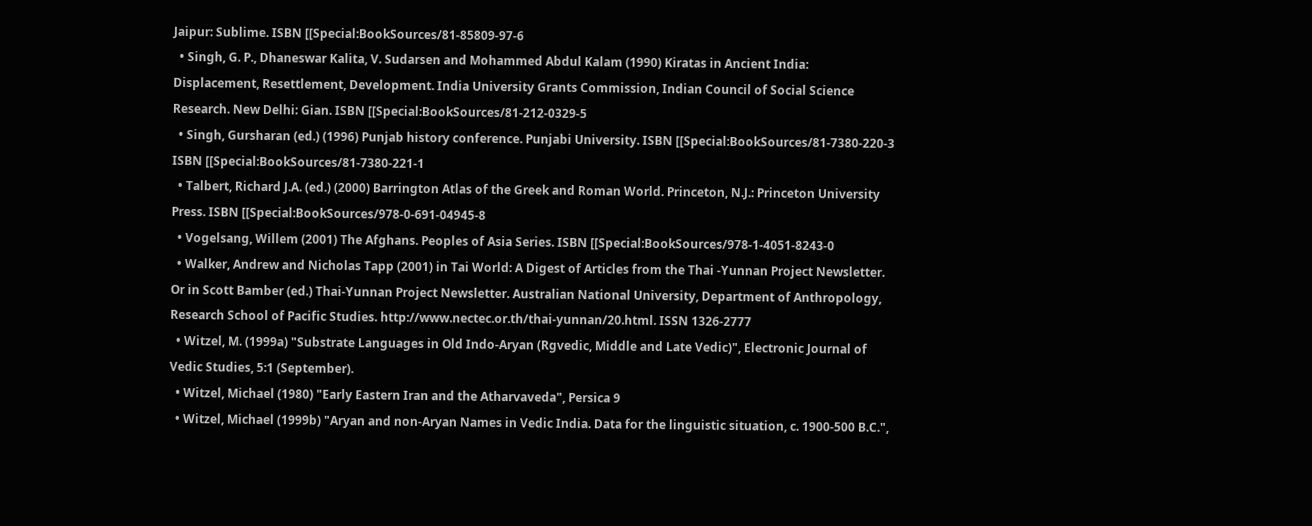Jaipur: Sublime. ISBN [[Special:BookSources/81-85809-97-6
  • Singh, G. P., Dhaneswar Kalita, V. Sudarsen and Mohammed Abdul Kalam (1990) Kiratas in Ancient India: Displacement, Resettlement, Development. India University Grants Commission, Indian Council of Social Science Research. New Delhi: Gian. ISBN [[Special:BookSources/81-212-0329-5
  • Singh, Gursharan (ed.) (1996) Punjab history conference. Punjabi University. ISBN [[Special:BookSources/81-7380-220-3 ISBN [[Special:BookSources/81-7380-221-1
  • Talbert, Richard J.A. (ed.) (2000) Barrington Atlas of the Greek and Roman World. Princeton, N.J.: Princeton University Press. ISBN [[Special:BookSources/978-0-691-04945-8
  • Vogelsang, Willem (2001) The Afghans. Peoples of Asia Series. ISBN [[Special:BookSources/978-1-4051-8243-0
  • Walker, Andrew and Nicholas Tapp (2001) in Tai World: A Digest of Articles from the Thai -Yunnan Project Newsletter. Or in Scott Bamber (ed.) Thai-Yunnan Project Newsletter. Australian National University, Department of Anthropology, Research School of Pacific Studies. http://www.nectec.or.th/thai-yunnan/20.html. ISSN 1326-2777
  • Witzel, M. (1999a) "Substrate Languages in Old Indo-Aryan (Rgvedic, Middle and Late Vedic)", Electronic Journal of Vedic Studies, 5:1 (September).
  • Witzel, Michael (1980) "Early Eastern Iran and the Atharvaveda", Persica 9
  • Witzel, Michael (1999b) "Aryan and non-Aryan Names in Vedic India. Data for the linguistic situation, c. 1900-500 B.C.",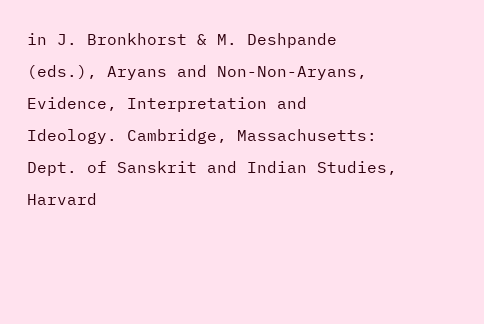in J. Bronkhorst & M. Deshpande (eds.), Aryans and Non-Non-Aryans, Evidence, Interpretation and Ideology. Cambridge, Massachusetts: Dept. of Sanskrit and Indian Studies, Harvard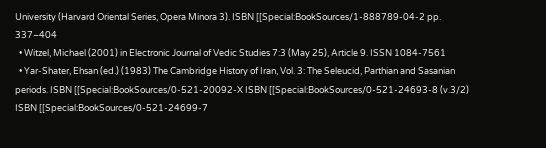University (Harvard Oriental Series, Opera Minora 3). ISBN [[Special:BookSources/1-888789-04-2 pp. 337–404
  • Witzel, Michael (2001) in Electronic Journal of Vedic Studies 7:3 (May 25), Article 9. ISSN 1084-7561
  • Yar-Shater, Ehsan (ed.) (1983) The Cambridge History of Iran, Vol. 3: The Seleucid, Parthian and Sasanian periods. ISBN [[Special:BookSources/0-521-20092-X ISBN [[Special:BookSources/0-521-24693-8 (v.3/2) ISBN [[Special:BookSources/0-521-24699-7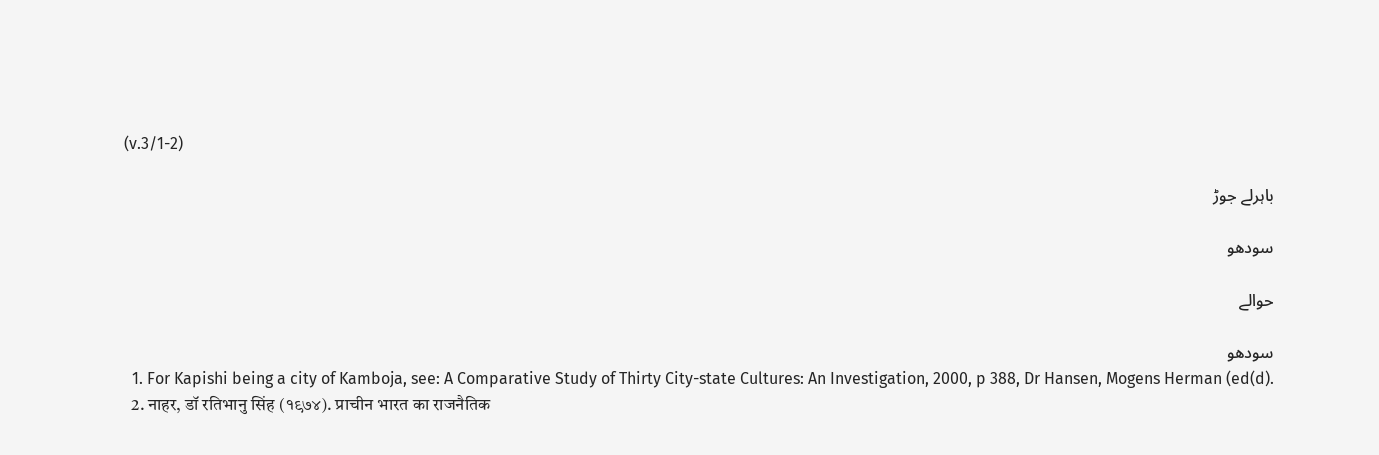(v.3/1-2)

باہرلے جوڑ

سودھو

حوالے

سودھو
  1. For Kapishi being a city of Kamboja, see: A Comparative Study of Thirty City-state Cultures: An Investigation, 2000, p 388, Dr Hansen, Mogens Herman (ed(d).
  2. नाहर, डॉ रतिभानु सिंह (१९७४). प्राचीन भारत का राजनैतिक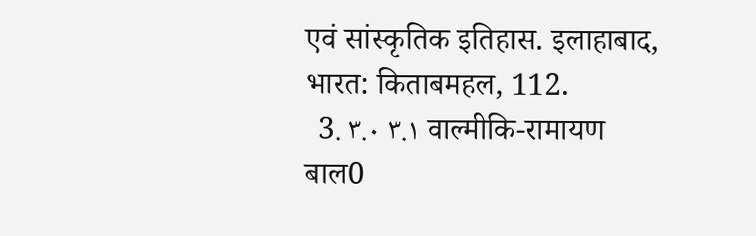एवं सांस्कृतिक इतिहास. इलाहाबाद, भारत: किताबमहल, 112.
  3. ۳.۰ ۳.۱ वाल्मीकि-रामायण बाल0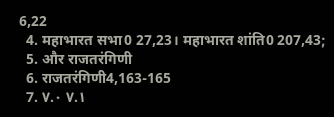6,22
  4. महाभारत सभा0 27,23। महाभारत शांति0 207,43;
  5. और राजतरंगिणी
  6. राजतरंगिणी4,163-165
  7. ۷.۰ ۷.۱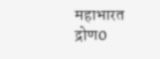महाभारत द्रोण0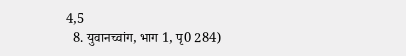4,5
  8. युवानच्वांग, भाग 1, पृ0 284)